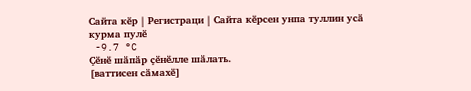Сайта кӗр | Регистраци | Сайта кӗрсен унпа туллин усӑ курма пулӗ
 -9.7 °C
Ҫӗнӗ шӑпӑр ҫӗнӗлле шӑлать.
[ваттисен сӑмахӗ]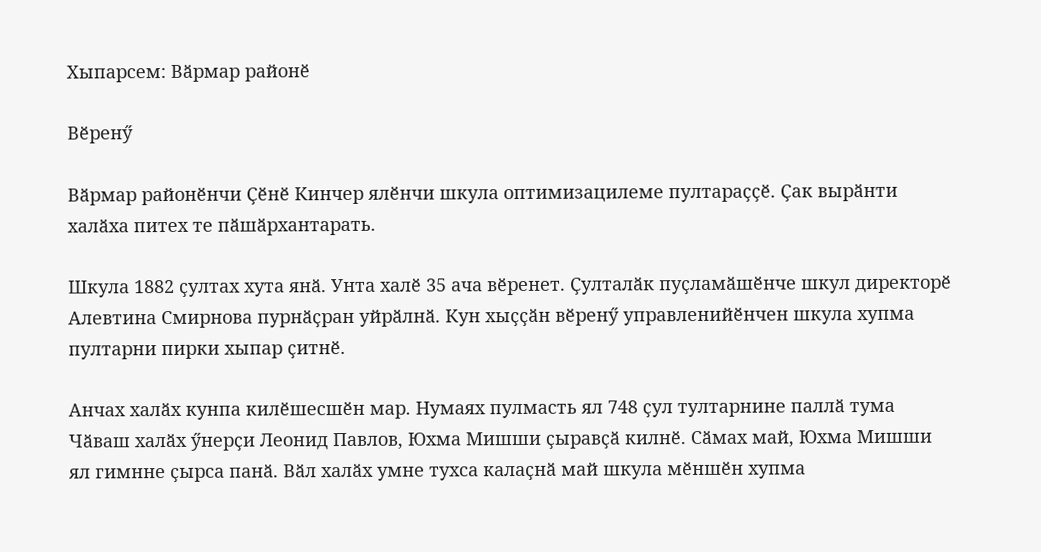Хыпарсем: Вӑрмар районӗ

Вӗренӳ

Вӑрмар районӗнчи Ҫӗнӗ Кинчер ялӗнчи шкула оптимизацилеме пултараҫҫӗ. Ҫак вырӑнти халӑха питех те пӑшӑрхантарать.

Шкула 1882 ҫултах хута янӑ. Унта халӗ 35 ача вӗренет. Ҫулталӑк пуҫламӑшӗнче шкул директорӗ Алевтина Смирнова пурнӑҫран уйрӑлнӑ. Кун хыҫҫӑн вӗренӳ управленийӗнчен шкула хупма пултарни пирки хыпар ҫитнӗ.

Анчах халӑх кунпа килӗшесшӗн мар. Нумаях пулмасть ял 748 ҫул тултарнине паллӑ тума Чӑваш халӑх ӳнерҫи Леонид Павлов, Юхма Мишши ҫыравҫӑ килнӗ. Сӑмах май, Юхма Мишши ял гимнне ҫырса панӑ. Вӑл халӑх умне тухса калаҫнӑ май шкула мӗншӗн хупма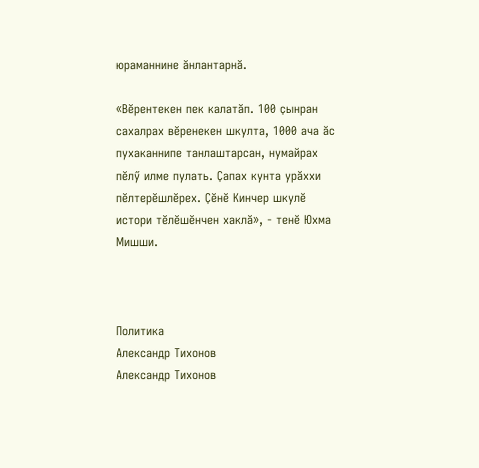юраманнине ӑнлантарнӑ.

«Вӗрентекен пек калатӑп. 100 ҫынран сахалрах вӗренекен шкулта, 1000 ача ӑс пухаканнипе танлаштарсан, нумайрах пӗлӳ илме пулать. Ҫапах кунта урӑххи пӗлтерӗшлӗрех. Ҫӗнӗ Кинчер шкулӗ истори тӗлӗшӗнчен хаклӑ», - тенӗ Юхма Мишши.



Политика
Александр Тихонов
Александр Тихонов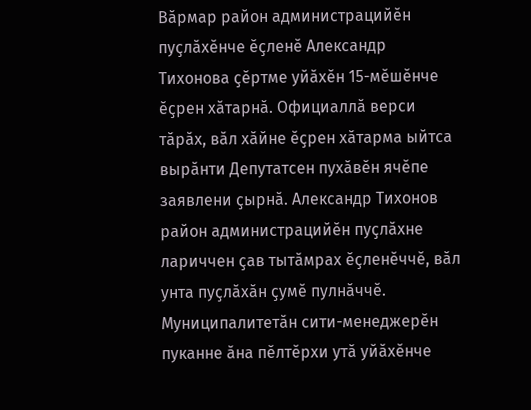Вӑрмар район администрацийӗн пуҫлӑхӗнче ӗҫленӗ Александр Тихонова ҫӗртме уйӑхӗн 15-мӗшӗнче ӗҫрен хӑтарнӑ. Официаллӑ верси тӑрӑх, вӑл хӑйне ӗҫрен хӑтарма ыйтса вырӑнти Депутатсен пухӑвӗн ячӗпе заявлени ҫырнӑ. Александр Тихонов район администрацийӗн пуҫлӑхне лариччен ҫав тытӑмрах ӗҫленӗччӗ, вӑл унта пуҫлӑхӑн ҫумӗ пулнӑччӗ. Муниципалитетӑн сити-менеджерӗн пуканне ӑна пӗлтӗрхи утӑ уйӑхӗнче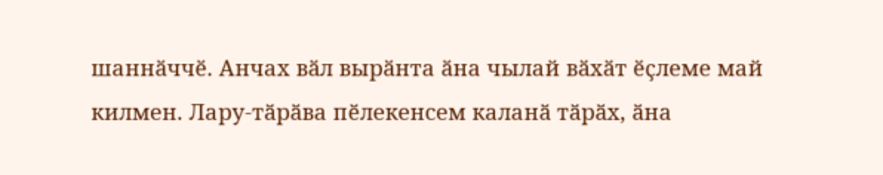шаннӑччӗ. Анчах вӑл вырӑнта ӑна чылай вӑхӑт ӗҫлеме май килмен. Лару-тӑрӑва пӗлекенсем каланӑ тӑрӑх, ӑна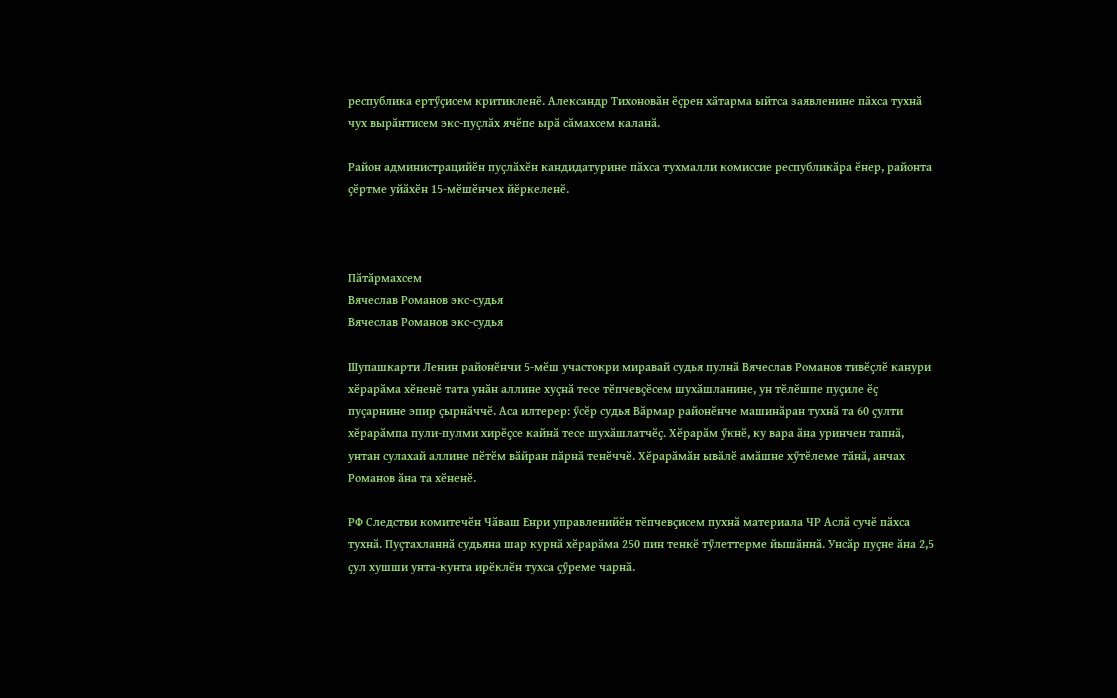республика ертӳҫисем критикленӗ. Александр Тихоновӑн ӗҫрен хӑтарма ыйтса заявленине пӑхса тухнӑ чух вырӑнтисем экс-пуҫлӑх ячӗпе ырӑ сӑмахсем каланӑ.

Район администрацийӗн пуҫлӑхӗн кандидатурине пӑхса тухмалли комиссие республикӑра ӗнер, районта ҫӗртме уйӑхӗн 15-мӗшӗнчех йӗркеленӗ.



Пӑтӑрмахсем
Вячеслав Романов экс-судья
Вячеслав Романов экс-судья

Шупашкарти Ленин районӗнчи 5-мӗш участокри миравай судья пулнӑ Вячеслав Романов тивӗҫлӗ канури хӗрарӑма хӗненӗ тата унӑн аллине хуҫнӑ тесе тӗпчевҫӗсем шухӑшланине, ун тӗлӗшпе пуҫиле ӗҫ пуҫарнине эпир ҫырнӑччӗ. Аса илтерер: ӳсӗр судья Вӑрмар районӗнче машинӑран тухнӑ та 60 ҫулти хӗрарӑмпа пули-пулми хирӗҫсе кайнӑ тесе шухӑшлатчӗҫ. Хӗрарӑм ӳкнӗ, ку вара ӑна уринчен тапнӑ, унтан сулахай аллине пӗтӗм вӑйран пӑрнӑ тенӗччӗ. Хӗрарӑмӑн ывӑлӗ амӑшне хӳтӗлеме тӑнӑ, анчах Романов ӑна та хӗненӗ.

РФ Следстви комитечӗн Чӑваш Енри управленийӗн тӗпчевҫисем пухнӑ материала ЧР Аслӑ сучӗ пӑхса тухнӑ. Пуҫтахланнӑ судьяна шар курнӑ хӗрарӑма 250 пин тенкӗ тӳлеттерме йышӑннӑ. Унсӑр пуҫне ӑна 2,5 ҫул хушши унта-кунта ирӗклӗн тухса ҫӳреме чарнӑ.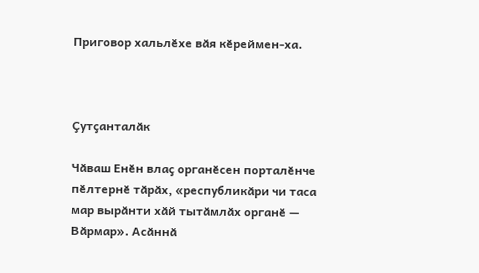Приговор хальлӗхе вӑя кӗреймен-ха.



Ҫутҫанталӑк

Чӑваш Енӗн влаҫ органӗсен порталӗнче пӗлтернӗ тӑрӑх, «республикӑри чи таса мар вырӑнти хӑй тытӑмлӑх органӗ — Вӑрмар». Асӑннӑ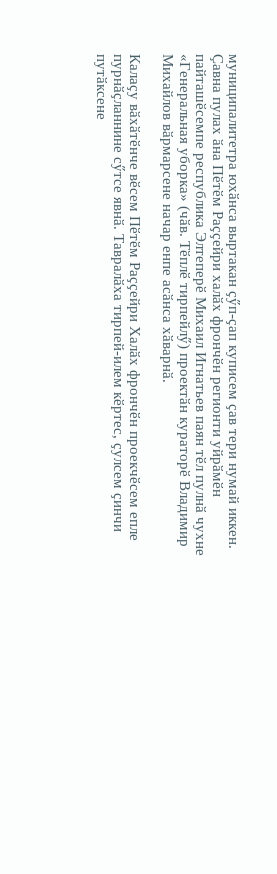муниципалитетра юхӑнса выртакан ҫӳп-ҫап куписем ҫав тери нумай иккен. Ҫавна пулах ӑна Пӗтӗм Раҫҫейри халӑх фрончӗн регионти уйрӑмӗн пайташӗсемпе республика Элтеперӗ Михаил Игнатьев паян тӗл пулнӑ чухне «Генеральная уборка» (чӑв. Тӗплӗ тирпейлӳ) проектӑн кураторӗ Владимир Михайлов вӑрмарсене начар енпе асӑнса хӑварнӑ.

Калаҫу вӑхӑтӗнче вӗсем Пӗтӗм Раҫҫейри Халӑх фрончӗн проекчӗсем епле пурнӑҫланнине сӳтсе явнӑ. Тавралӑха тирпей-илем кӗртес, ҫулсем ҫинчи путӑксене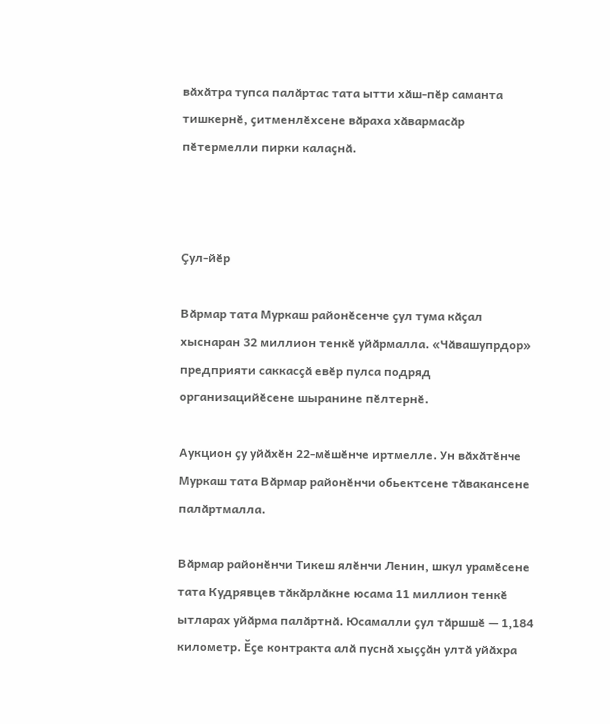вӑхӑтра тупса палӑртас тата ытти хӑш-пӗр саманта тишкернӗ, ҫитменлӗхсене вӑраха хӑвармасӑр пӗтермелли пирки калаҫнӑ.



Ҫул-йӗр

Вӑрмар тата Муркаш районӗсенче ҫул тума кӑҫал хыснаран 32 миллион тенкӗ уйӑрмалла. «Чӑвашупрдор» предприяти саккасҫӑ евӗр пулса подряд организацийӗсене шыранине пӗлтернӗ.

Аукцион ҫу уйӑхӗн 22-мӗшӗнче иртмелле. Ун вӑхӑтӗнче Муркаш тата Вӑрмар районӗнчи обьектсене тӑвакансене палӑртмалла.

Вӑрмар районӗнчи Тикеш ялӗнчи Ленин, шкул урамӗсене тата Кудрявцев тӑкӑрлӑкне юсама 11 миллион тенкӗ ытларах уйӑрма палӑртнӑ. Юсамалли ҫул тӑршшӗ — 1,184 километр. Ӗҫе контракта алӑ пуснӑ хыҫҫӑн ултӑ уйӑхра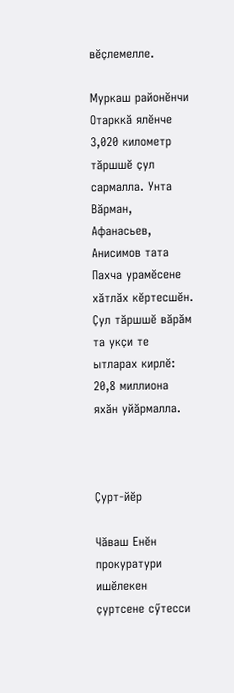вӗҫлемелле.

Муркаш районӗнчи Отарккӑ ялӗнче 3,020 километр тӑршшӗ ҫул сармалла. Унта Вӑрман, Афанасьев, Анисимов тата Пахча урамӗсене хӑтлӑх кӗртесшӗн. Ҫул тӑршшӗ вӑрӑм та укҫи те ытларах кирлӗ: 20,8 миллиона яхӑн уйӑрмалла.



Ҫурт-йӗр

Чӑваш Енӗн прокуратури ишӗлекен ҫуртсене сӳтесси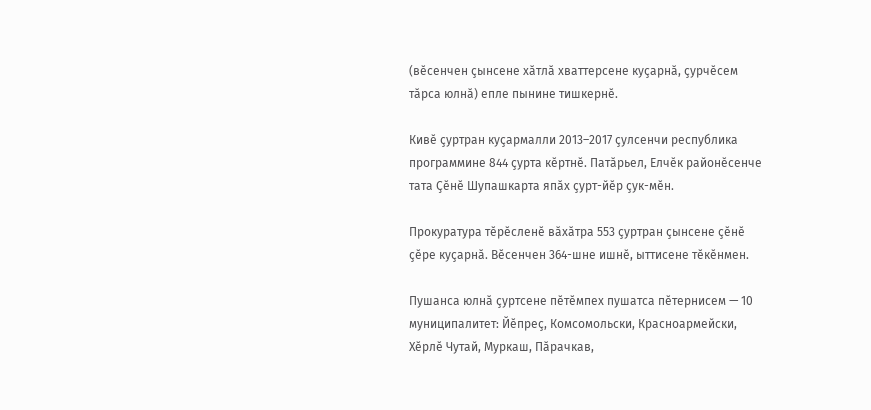(вӗсенчен ҫынсене хӑтлӑ хваттерсене куҫарнӑ, ҫурчӗсем тӑрса юлнӑ) епле пынине тишкернӗ.

Кивӗ ҫуртран куҫармалли 2013–2017 ҫулсенчи республика программине 844 ҫурта кӗртнӗ. Патӑрьел, Елчӗк районӗсенче тата Ҫӗнӗ Шупашкарта япӑх ҫурт-йӗр ҫук-мӗн.

Прокуратура тӗрӗсленӗ вӑхӑтра 553 ҫуртран ҫынсене ҫӗнӗ ҫӗре куҫарнӑ. Вӗсенчен 364-шне ишнӗ, ыттисене тӗкӗнмен.

Пушанса юлнӑ ҫуртсене пӗтӗмпех пушатса пӗтернисем — 10 муниципалитет: Йӗпреҫ, Комсомольски, Красноармейски, Хӗрлӗ Чутай, Муркаш, Пӑрачкав,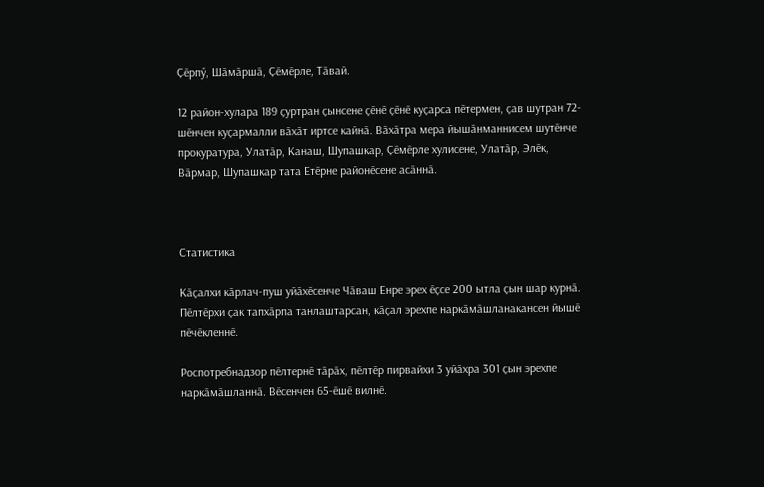Ҫӗрпӳ, Шӑмӑршӑ, Ҫӗмӗрле, Тӑвай.

12 район-хулара 189 ҫуртран ҫынсене ҫӗнӗ ҫӗнӗ куҫарса пӗтермен, ҫав шутран 72-шӗнчен куҫармалли вӑхӑт иртсе кайнӑ. Вӑхӑтра мера йышӑнманнисем шутӗнче прокуратура, Улатӑр, Канаш, Шупашкар, Ҫӗмӗрле хулисене, Улатӑр, Элӗк, Вӑрмар, Шупашкар тата Етӗрне районӗсене асӑннӑ.



Статистика

Кӑҫалхи кӑрлач-пуш уйӑхӗсенче Чӑваш Енре эрех ӗҫсе 200 ытла ҫын шар курнӑ. Пӗлтӗрхи ҫак тапхӑрпа танлаштарсан, кӑҫал эрехпе наркӑмӑшланакансен йышӗ пӗчӗкленнӗ.

Роспотребнадзор пӗлтернӗ тӑрӑх, пӗлтӗр пирвайхи 3 уйӑхра 301 ҫын эрехпе наркӑмӑшланнӑ. Вӗсенчен 65-ӗшӗ вилнӗ.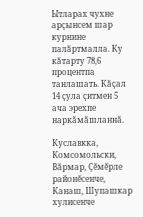Ытларах чухне арҫынсем шар курнине палӑртмалла. Ку кӑтарту 78,6 процентпа танлашать. Кӑҫал 14 ҫула ҫитмен 5 ача эрехпе наркӑмӑшланнӑ.

Куславкка, Комсомольски, Вӑрмар, Ҫӗмӗрле районӗсенче, Канаш, Шупашкар хулисенче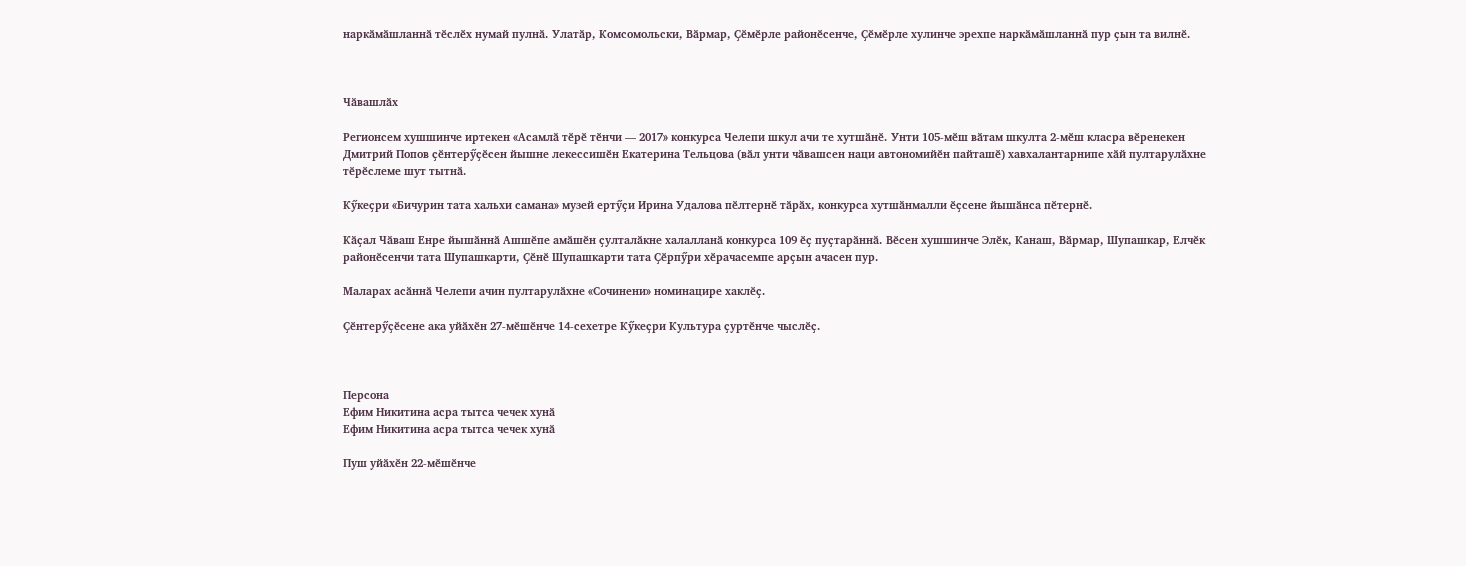наркӑмӑшланнӑ тӗслӗх нумай пулнӑ. Улатӑр, Комсомольски, Вӑрмар, Ҫӗмӗрле районӗсенче, Ҫӗмӗрле хулинче эрехпе наркӑмӑшланнӑ пур ҫын та вилнӗ.



Чӑвашлӑх

Регионсем хушшинче иртекен «Асамлӑ тӗрӗ тӗнчи — 2017» конкурса Челепи шкул ачи те хутшӑнӗ. Унти 105-мӗш вӑтам шкулта 2-мӗш класра вӗренекен Дмитрий Попов ҫӗнтерӳҫӗсен йышне лекессишӗн Екатерина Тельцова (вӑл унти чӑвашсен наци автономийӗн пайташӗ) хавхалантарнипе хӑй пултарулӑхне тӗрӗслеме шут тытнӑ.

Кӳкеҫри «Бичурин тата хальхи самана» музей ертӳҫи Ирина Удалова пӗлтернӗ тӑрӑх, конкурса хутшӑнмалли ӗҫсене йышӑнса пӗтернӗ.

Кӑҫал Чӑваш Енре йышӑннӑ Ашшӗпе амӑшӗн ҫулталӑкне халалланӑ конкурса 109 ӗҫ пуҫтарӑннӑ. Вӗсен хушшинче Элӗк, Канаш, Вӑрмар, Шупашкар, Елчӗк районӗсенчи тата Шупашкарти, Ҫӗнӗ Шупашкарти тата Ҫӗрпӳри хӗрачасемпе арҫын ачасен пур.

Маларах асӑннӑ Челепи ачин пултарулӑхне «Сочинени» номинацире хаклӗҫ.

Ҫӗнтерӳҫӗсене ака уйӑхӗн 27-мӗшӗнче 14-сехетре Кӳкеҫри Культура ҫуртӗнче чыслӗҫ.



Персона
Ефим Никитина асра тытса чечек хунӑ
Ефим Никитина асра тытса чечек хунӑ

Пуш уйӑхӗн 22-мӗшӗнче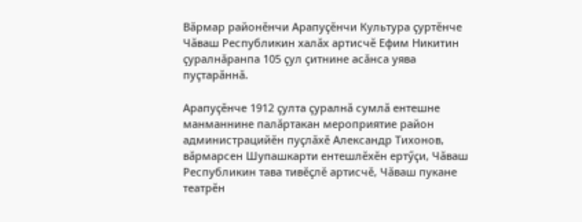Вӑрмар районӗнчи Арапуҫӗнчи Культура ҫуртӗнче Чӑваш Республикин халӑх артисчӗ Ефим Никитин ҫуралнӑранпа 105 ҫул ҫитнине асӑнса уява пуҫтарӑннӑ.

Арапуҫӗнче 1912 ҫулта ҫуралнӑ сумлӑ ентешне манманнине палӑртакан мероприятие район администрацийӗн пуҫлӑхӗ Александр Тихонов, вӑрмарсен Шупашкарти ентешлӗхӗн ертӳҫи, Чӑваш Республикин тава тивӗҫлӗ артисчӗ, Чӑваш пукане театрӗн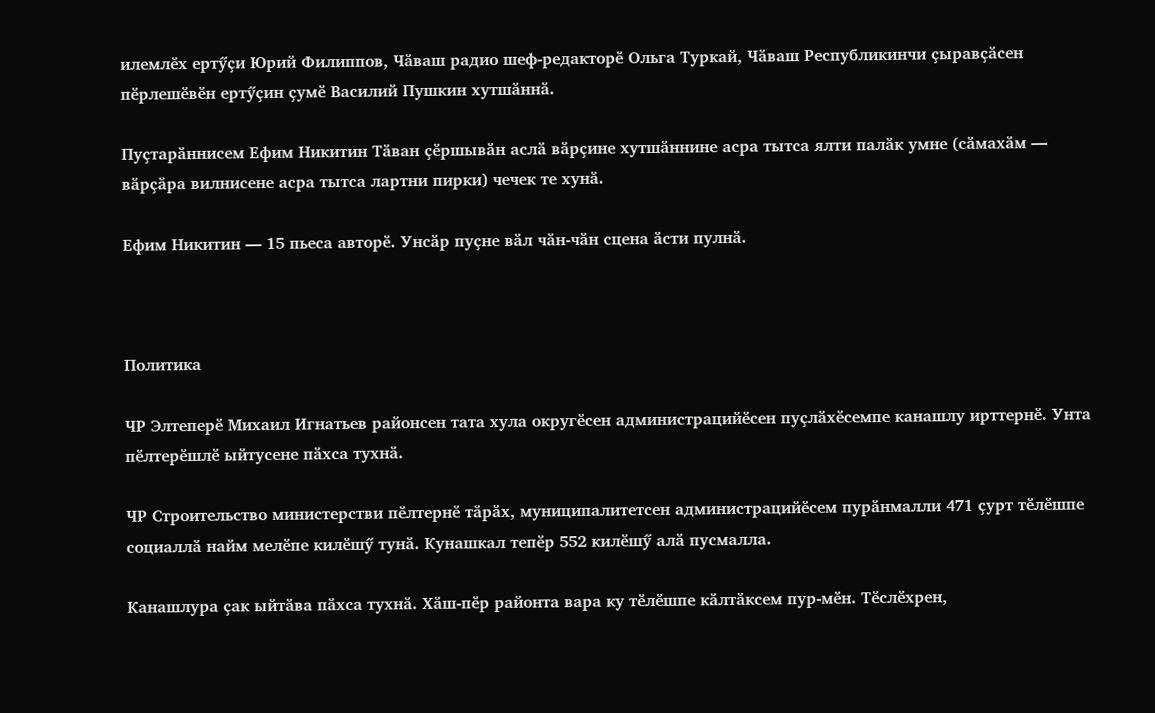илемлӗх ертӳҫи Юрий Филиппов, Чӑваш радио шеф-редакторӗ Ольга Туркай, Чӑваш Республикинчи ҫыравҫӑсен пӗрлешӗвӗн ертӳҫин ҫумӗ Василий Пушкин хутшӑннӑ.

Пуҫтарӑннисем Ефим Никитин Тӑван ҫӗршывӑн аслӑ вӑрҫине хутшӑннине асра тытса ялти палӑк умне (сӑмахӑм — вӑрҫӑра вилнисене асра тытса лартни пирки) чечек те хунӑ.

Ефим Никитин — 15 пьеса авторӗ. Унсӑр пуҫне вӑл чӑн-чӑн сцена ӑсти пулнӑ.



Политика

ЧР Элтеперӗ Михаил Игнатьев районсен тата хула округӗсен администрацийӗсен пуҫлӑхӗсемпе канашлу ирттернӗ. Унта пӗлтерӗшлӗ ыйтусене пӑхса тухнӑ.

ЧР Строительство министерстви пӗлтернӗ тӑрӑх, муниципалитетсен администрацийӗсем пурӑнмалли 471 ҫурт тӗлӗшпе социаллӑ найм мелӗпе килӗшӳ тунӑ. Кунашкал тепӗр 552 килӗшӳ алӑ пусмалла.

Канашлура ҫак ыйтӑва пӑхса тухнӑ. Хӑш-пӗр районта вара ку тӗлӗшпе кӑлтӑксем пур-мӗн. Тӗслӗхрен,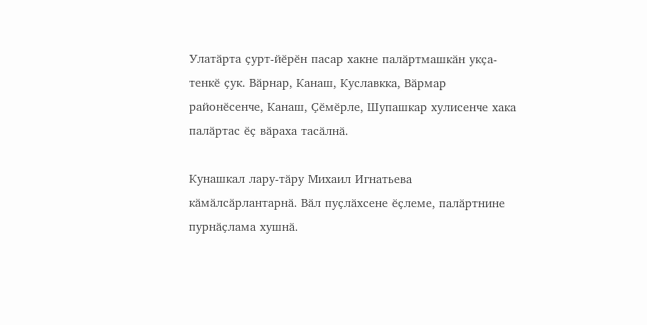Улатӑрта ҫурт-йӗрӗн пасар хакне палӑртмашкӑн укҫа-тенкӗ ҫук. Вӑрнар, Канаш, Куславкка, Вӑрмар районӗсенче, Канаш, Ҫӗмӗрле, Шупашкар хулисенче хака палӑртас ӗҫ вӑраха тасӑлнӑ.

Кунашкал лару-тӑру Михаил Игнатьева кӑмӑлсӑрлантарнӑ. Вӑл пуҫлӑхсене ӗҫлеме, палӑртнине пурнӑҫлама хушнӑ.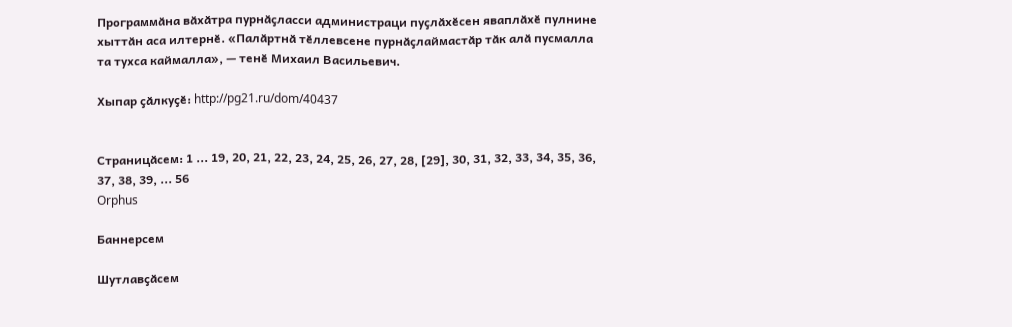Программӑна вӑхӑтра пурнӑҫласси администраци пуҫлӑхӗсен яваплӑхӗ пулнине хыттӑн аса илтернӗ. «Палӑртнӑ тӗллевсене пурнӑҫлаймастӑр тӑк алӑ пусмалла та тухса каймалла», — тенӗ Михаил Васильевич.

Хыпар ҫӑлкуҫӗ: http://pg21.ru/dom/40437


Страницӑсем: 1 ... 19, 20, 21, 22, 23, 24, 25, 26, 27, 28, [29], 30, 31, 32, 33, 34, 35, 36, 37, 38, 39, ... 56
Orphus

Баннерсем

Шутлавҫӑсем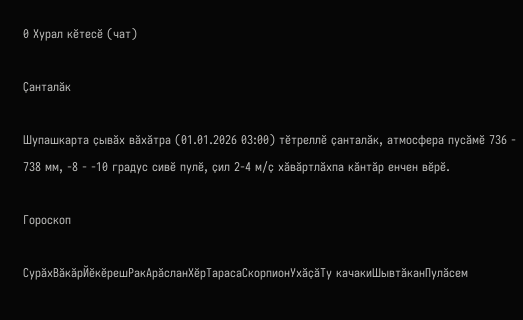0 Хурал кӗтесӗ (чат)

Ҫанталӑк

Шупашкарта ҫывӑх вӑхӑтра (01.01.2026 03:00) тӗтреллӗ ҫанталӑк, атмосфера пусӑмӗ 736 - 738 мм, -8 - -10 градус сивӗ пулӗ, ҫил 2-4 м/ҫ хӑвӑртлӑхпа кӑнтӑр енчен вӗрӗ.

Гороскоп

СурӑхВӑкӑрЙӗкӗрешРакАрӑсланХӗрТарасаСкорпионУхӑҫӑТу качакиШывтӑканПулӑсем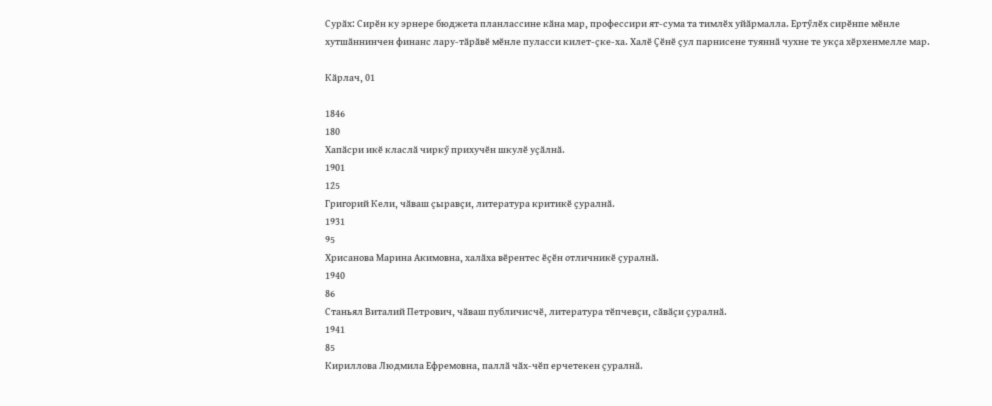Сурӑх: Сирӗн ку эрнере бюджета планлассине кӑна мар, профессири ят-сума та тимлӗх уйӑрмалла. Ертӳлӗх сирӗнпе мӗнле хутшӑннинчен финанс лару-тӑрӑвӗ мӗнле пуласси килет-ҫке-ха. Халӗ Ҫӗнӗ ҫул парнисене туяннӑ чухне те укҫа хӗрхенмелле мар.

Кӑрлач, 01

1846
180
Хапӑсри икӗ класлӑ чиркӳ прихучӗн шкулӗ уҫӑлнӑ.
1901
125
Григорий Кели, чӑваш ҫыравҫи, литература критикӗ ҫуралнӑ.
1931
95
Хрисанова Марина Акимовна, халӑха вӗрентес ӗҫӗн отличникӗ ҫуралнӑ.
1940
86
Станьял Виталий Петрович, чӑваш публичисчӗ, литература тӗпчевҫи, сӑвӑҫи ҫуралнӑ.
1941
85
Кириллова Людмила Ефремовна, паллӑ чӑх-чӗп ерчетекен ҫуралнӑ.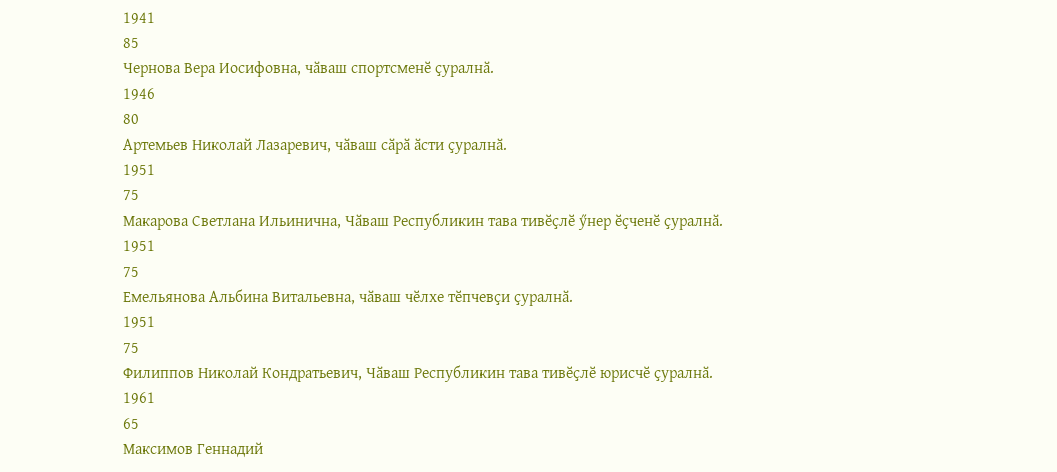1941
85
Чернова Вера Иосифовна, чӑваш спортсменӗ ҫуралнӑ.
1946
80
Артемьев Николай Лазаревич, чӑваш сӑрӑ ӑсти ҫуралнӑ.
1951
75
Макарова Светлана Ильинична, Чӑваш Республикин тава тивӗҫлӗ ӳнер ӗҫченӗ ҫуралнӑ.
1951
75
Емельянова Альбина Витальевна, чӑваш чӗлхе тӗпчевҫи ҫуралнӑ.
1951
75
Филиппов Николай Кондратьевич, Чӑваш Республикин тава тивӗҫлӗ юрисчӗ ҫуралнӑ.
1961
65
Максимов Геннадий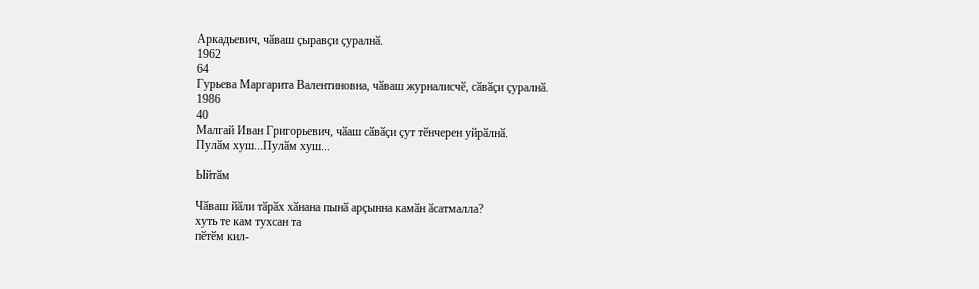Аркадьевич, чӑваш ҫыравҫи ҫуралнӑ.
1962
64
Гурьева Маргарита Валентиновна, чӑваш журналисчӗ, сӑвӑҫи ҫуралнӑ.
1986
40
Малгай Иван Григорьевич, чӑаш сӑвӑҫи ҫут тӗнчерен уйрӑлнӑ.
Пулӑм хуш...Пулӑм хуш...

Ыйтӑм

Чӑваш йӑли тӑрӑх хӑнана пынӑ арҫынна камӑн ӑсатмалла?
хуть те кам тухсан та
пӗтӗм кил-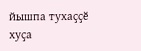йышпа тухаҫҫӗ
хуҫа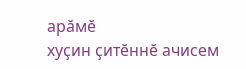арӑмӗ
хуҫин ҫитӗннӗ ачисем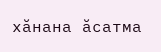хӑнана ӑсатма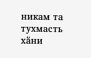никам та тухмасть
хӑни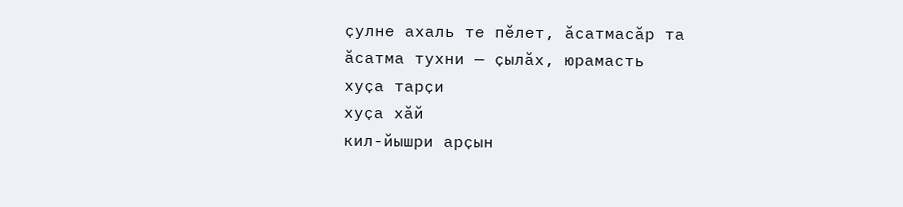ҫулне ахаль те пӗлет, ӑсатмасӑр та
ӑсатма тухни — ҫылӑх, юрамасть
хуҫа тарҫи
хуҫа хӑй
кил-йышри арҫын